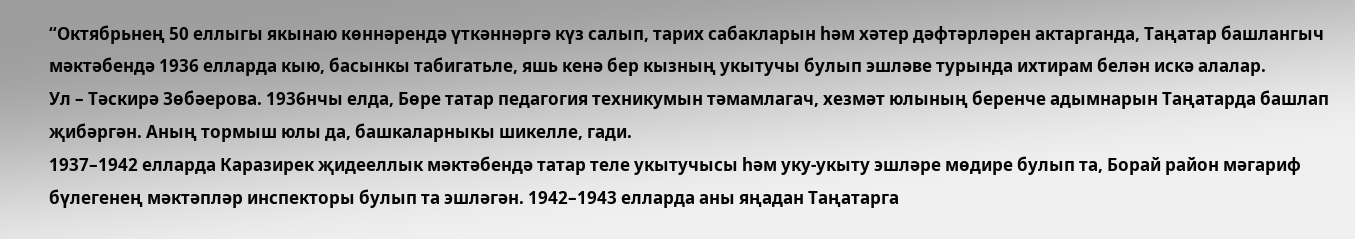“Октябрьнең 50 еллыгы якынаю көннәрендә үткәннәргә күз салып, тарих сабакларын һәм хәтер дәфтәрләрен актарганда, Таңатар башлангыч мәктәбендә 1936 елларда кыю, басынкы табигатьле, яшь кенә бер кызның укытучы булып эшләве турында ихтирам белән искә алалар.
Ул – Тәскирә Зөбәерова. 1936нчы елда, Бөре татар педагогия техникумын тәмамлагач, хезмәт юлының беренче адымнарын Таңатарда башлап җибәргән. Аның тормыш юлы да, башкаларныкы шикелле, гади.
1937–1942 елларда Каразирек җидееллык мәктәбендә татар теле укытучысы һәм уку-укыту эшләре мөдире булып та, Борай район мәгариф бүлегенең мәктәпләр инспекторы булып та эшләгән. 1942–1943 елларда аны яңадан Таңатарга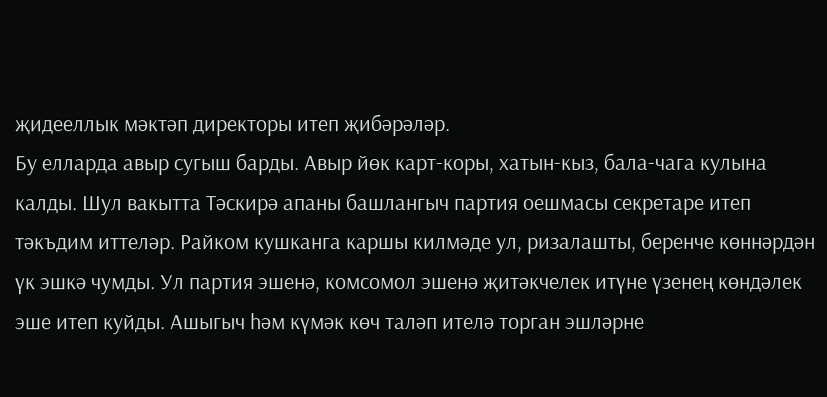җидееллык мәктәп директоры итеп җибәрәләр.
Бу елларда авыр сугыш барды. Авыр йөк карт-коры, хатын-кыз, бала-чага кулына калды. Шул вакытта Тәскирә апаны башлангыч партия оешмасы секретаре итеп тәкъдим иттеләр. Райком кушканга каршы килмәде ул, ризалашты, беренче көннәрдән үк эшкә чумды. Ул партия эшенә, комсомол эшенә җитәкчелек итүне үзенең көндәлек эше итеп куйды. Ашыгыч һәм күмәк көч таләп ителә торган эшләрне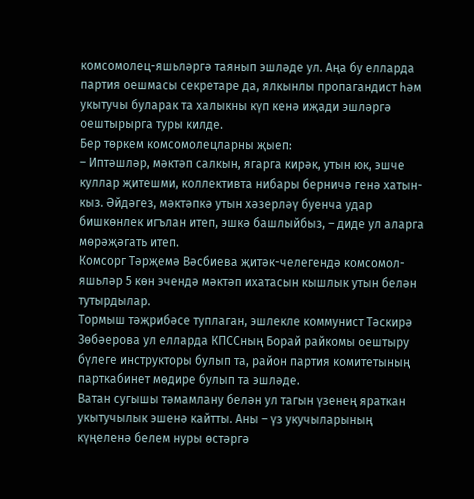комсомолец-яшьләргә таянып эшләде ул. Аңа бу елларда партия оешмасы секретаре да, ялкынлы пропагандист һәм укытучы буларак та халыкны күп кенә иҗади эшләргә оештырырга туры килде.
Бер төркем комсомолецларны җыеп:
– Иптәшләр, мәктәп салкын, ягарга кирәк, утын юк, эшче куллар җитешми, коллективта нибары берничә генә хатын-кыз. Әйдәгез, мәктәпкә утын хәзерләү буенча удар бишкөнлек игълан итеп, эшкә башлыйбыз, – диде ул аларга мөрәҗәгать итеп.
Комсорг Тәрҗемә Вәсбиева җитәк-челегендә комсомол-яшьләр 5 көн эчендә мәктәп ихатасын кышлык утын белән тутырдылар.
Тормыш тәҗрибәсе туплаган, эшлекле коммунист Тәскирә Зөбәерова ул елларда КПССның Борай райкомы оештыру бүлеге инструкторы булып та, район партия комитетының парткабинет мөдире булып та эшләде.
Ватан сугышы тәмамлану белән ул тагын үзенең яраткан укытучылык эшенә кайтты. Аны – үз укучыларының күңеленә белем нуры өстәргә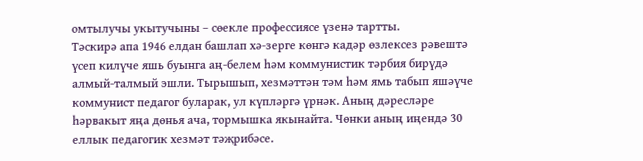омтылучы укытучыны – сөекле профессиясе үзенә тартты.
Тәскирә апа 1946 елдан башлап хә-зерге көнгә кадәр өзлексез рәвештә үсеп килүче яшь буынга аң-белем һәм коммунистик тәрбия бирүдә алмый-талмый эшли. Тырышып, хезмәттән тәм һәм ямь табып яшәүче коммунист педагог буларак, ул күпләргә үрнәк. Аның дәресләре һәрвакыт яңа дөнья ача, тормышка якынайта. Чөнки аның иңендә 30 еллык педагогик хезмәт тәҗрибәсе.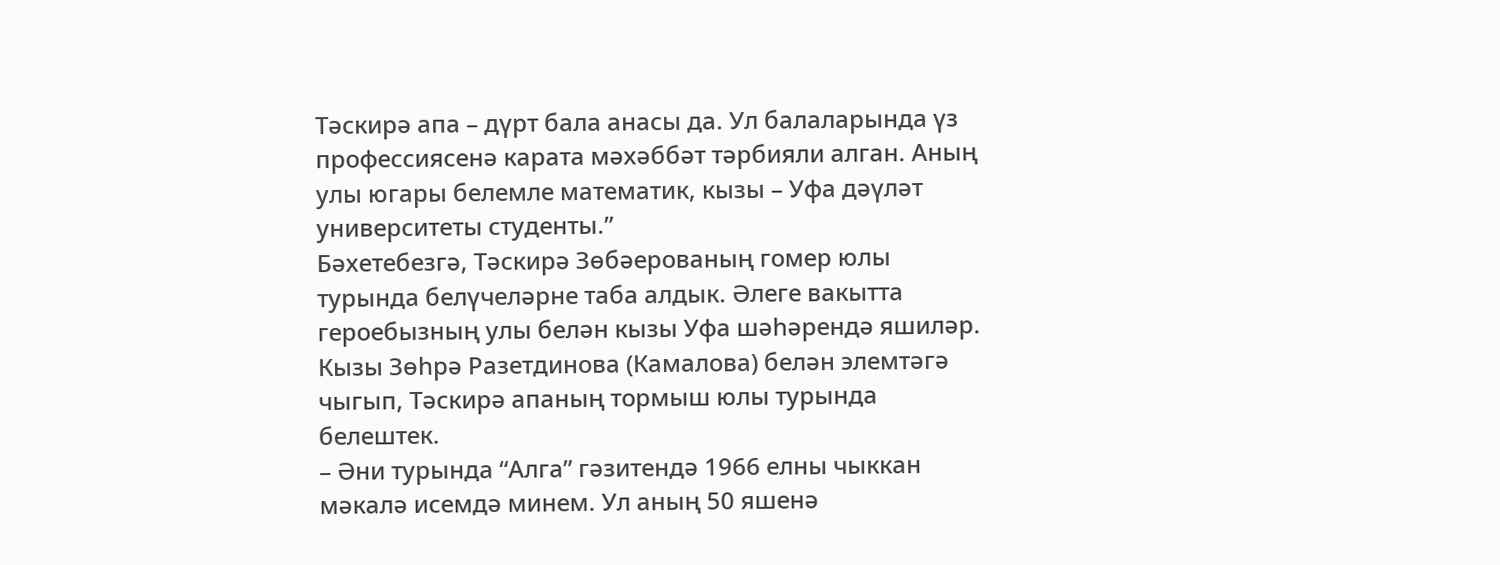Тәскирә апа – дүрт бала анасы да. Ул балаларында үз профессиясенә карата мәхәббәт тәрбияли алган. Аның улы югары белемле математик, кызы – Уфа дәүләт университеты студенты.”
Бәхетебезгә, Тәскирә Зөбәерованың гомер юлы турында белүчеләрне таба алдык. Әлеге вакытта героебызның улы белән кызы Уфа шәһәрендә яшиләр. Кызы Зөһрә Разетдинова (Камалова) белән элемтәгә чыгып, Тәскирә апаның тормыш юлы турында белештек.
– Әни турында “Алга” гәзитендә 1966 елны чыккан мәкалә исемдә минем. Ул аның 50 яшенә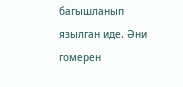багышланып язылган иде. Әни гомерен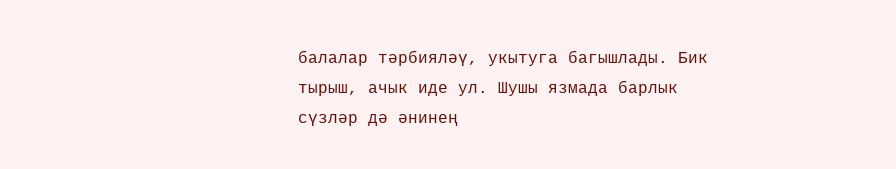балалар тәрбияләү, укытуга багышлады. Бик тырыш, ачык иде ул. Шушы язмада барлык сүзләр дә әнинең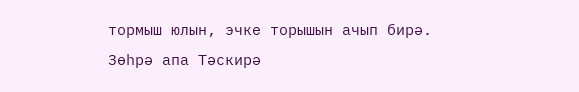тормыш юлын, эчке торышын ачып бирә.
Зөһрә апа Тәскирә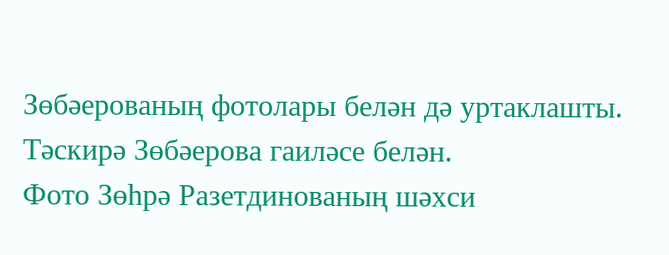Зөбәерованың фотолары белән дә уртаклашты.
Тәскирә Зөбәерова гаиләсе белән.
Фото Зөһрә Разетдинованың шәхси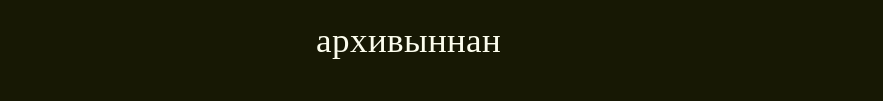архивыннан